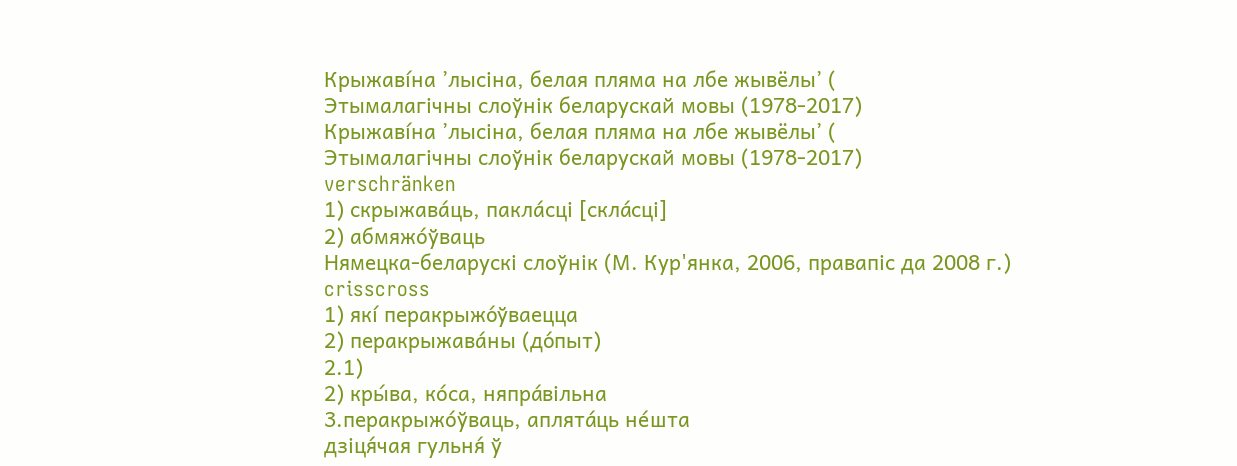Крыжаві́на ’лысіна, белая пляма на лбе жывёлы’ (
Этымалагічны слоўнік беларускай мовы (1978-2017)
Крыжаві́на ’лысіна, белая пляма на лбе жывёлы’ (
Этымалагічны слоўнік беларускай мовы (1978-2017)
verschränken
1) скрыжава́ць, пакла́сці [скла́сці]
2) абмяжо́ўваць
Нямецка-беларускі слоўнік (М. Кур'янка, 2006, правапіс да 2008 г.)
crisscross
1) які́ перакрыжо́ўваецца
2) перакрыжава́ны (до́пыт)
2.1)
2) кры́ва, ко́са, няпра́вільна
3.перакрыжо́ўваць, аплята́ць не́шта
дзіця́чая гульня́ ў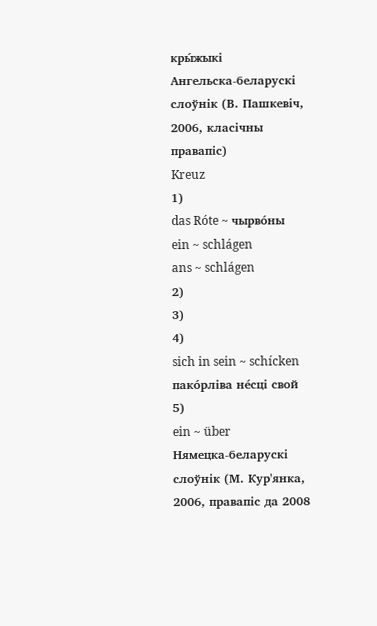кры́жыкі
Ангельска-беларускі слоўнік (В. Пашкевіч, 2006, класічны правапіс)
Kreuz
1)
das Róte ~ чырво́ны
ein ~ schlágen
ans ~ schlágen
2)
3)
4)
sich in sein ~ schícken пако́рліва не́сці свой
5)
ein ~ über
Нямецка-беларускі слоўнік (М. Кур'янка, 2006, правапіс да 2008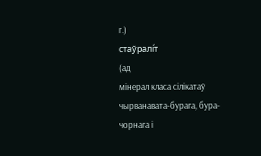г.)
стаўралі́т
(ад
мінерал класа сілікатаў чырванавата-бурага, бура-чорнага і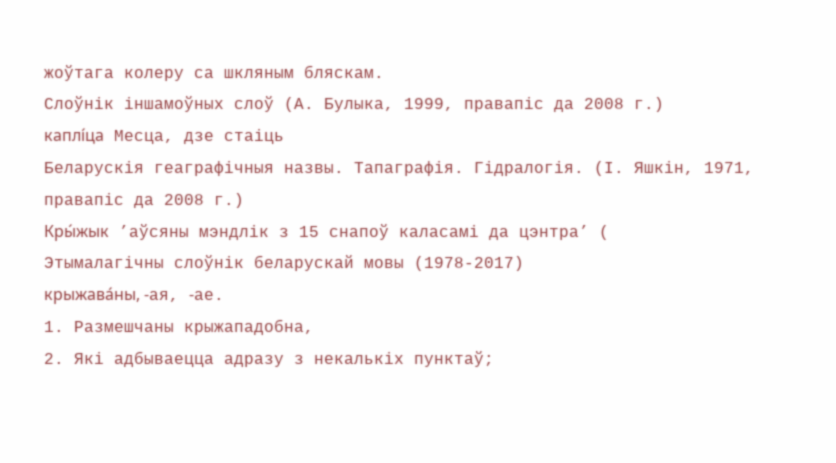жоўтага колеру са шкляным бляскам.
Слоўнік іншамоўных слоў (А. Булыка, 1999, правапіс да 2008 г.)
каплі́ца Месца, дзе стаіць
Беларускія геаграфічныя назвы. Тапаграфія. Гідралогія. (І. Яшкін, 1971, правапіс да 2008 г.)
Кры́жык ’аўсяны мэндлік з 15 снапоў каласамі да цэнтра’ (
Этымалагічны слоўнік беларускай мовы (1978-2017)
крыжава́ны, ‑ая, ‑ае.
1. Размешчаны крыжападобна,
2. Які адбываецца адразу з некалькіх пунктаў;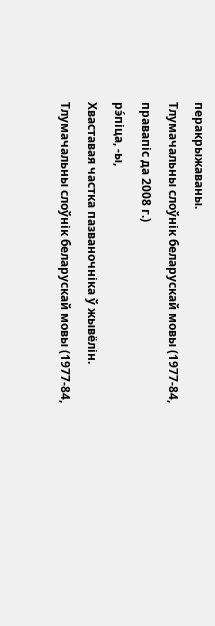перакрыжаваны.
Тлумачальны слоўнік беларускай мовы (1977-84, правапіс да 2008 г.)
рэ́піца, ‑ы,
Хваставая частка пазваночніка ў жывёлін.
Тлумачальны слоўнік беларускай мовы (1977-84,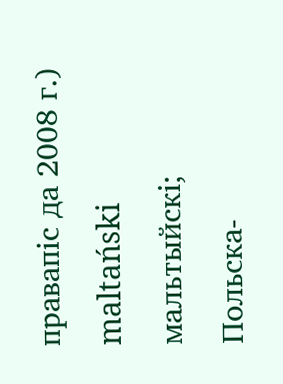правапіс да 2008 г.)
maltański
мальтыйскі;
Польска-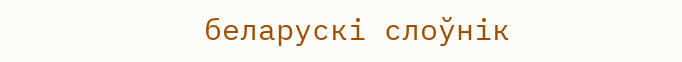беларускі слоўнік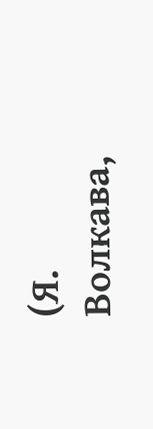(Я. Волкава,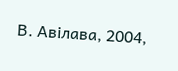В. Авілава, 2004,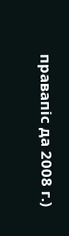правапіс да 2008 г.)